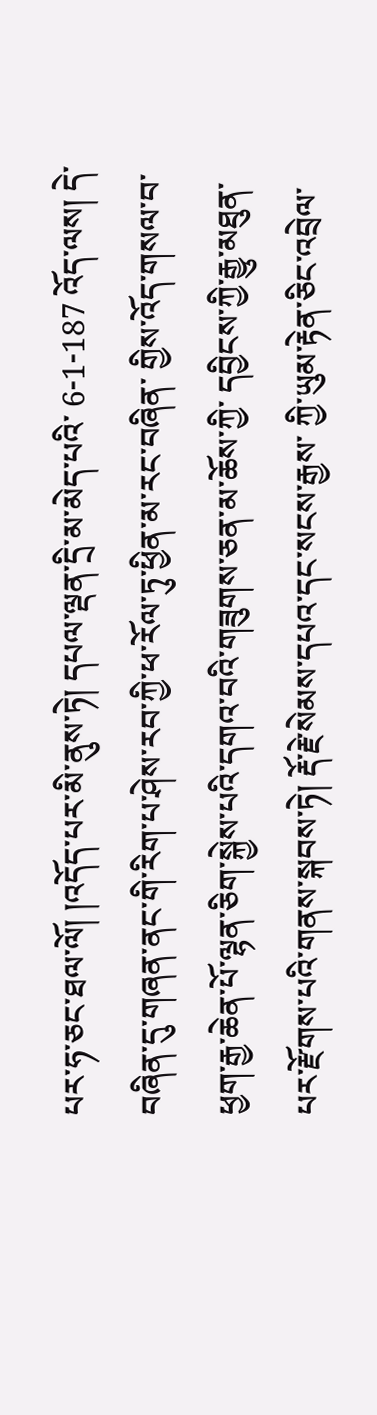པར་ཧ་ཅང་ཐལ་ལོ། །འདོད་པར་མི་ནུས་ཏེ། དཔལ་ལྡན་དྲི་མ་མེད་པའི་ 6-1-187 འོད་ལས། དེ་བཞིན་དུ་གཞན་ནང་གི་རིག་པ་ཤེས་རབ་ཀྱི་ཕ་རོལ་ཏུ་ཕྱིན་མ་རང་བཞིན་ གྱིས་འོད་གསལ་བ་ཕྱག་རྒྱ་ཆེན་པོ་ལྷན་ཅིག་སྐྱེས་པའི་དགའ་བའི་གཟུགས་ཅན་མ་ཆོས་ཀྱི་ དབྱིངས་ཀྱི་རྒྱུ་མཐུན་པར་རྫོགས་པའི་གནས་སྐབས་ཏེ། རྡོ་རྗེ་སེམས་དཔའ་དང་སངས་རྒྱས་ ཀྱི་ཡུམ་རྟེན་ཅིང་འབྲེལ་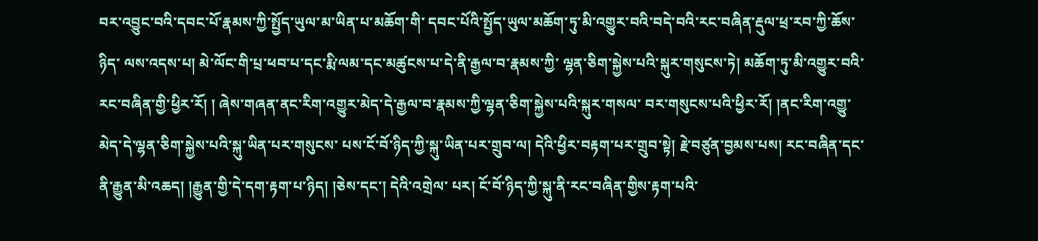བར་འབྱུང་བའི་དབང་པོ་རྣམས་ཀྱི་སྤྱོད་ཡུལ་མ་ཡིན་པ་མཆོག་གི་ དབང་པོའི་སྤྱོད་ཡུལ་མཆོག་ཏུ་མི་འགྱུར་བའི་བདེ་བའི་རང་བཞིན་རྡུལ་ཕྲ་རབ་ཀྱི་ཆོས་ཉིད་ ལས་འདས་པ། མེ་ལོང་གི་པྲ་ཕབ་པ་དང་རྨི་ལམ་དང་མཚུངས་པ་དེ་ནི་རྒྱལ་བ་རྣམས་ཀྱི་ ལྷན་ཅིག་སྐྱེས་པའི་སྐུར་གསུངས་ཏེ། མཆོག་ཏུ་མི་འགྱུར་བའི་རང་བཞིན་གྱི་ཕྱིར་རོ། ། ཞེས་གཞན་ནང་རིག་འགྱུར་མེད་དེ་རྒྱལ་བ་རྣམས་ཀྱི་ལྷན་ཅིག་སྐྱེས་པའི་སྐུར་གསལ་ བར་གསུངས་པའི་ཕྱིར་རོ། །ནང་རིག་འགྱུ་མེད་དེ་ལྷན་ཅིག་སྐྱེས་པའི་སྐུ་ཡིན་པར་གསུངས་ པས་ངོ་བོ་ཉིད་ཀྱི་སྐུ་ཡིན་པར་གྲུབ་ལ། དེའི་ཕྱིར་བརྟག་པར་གྲུབ་སྟེ། རྗེ་བཙུན་བྱམས་པས། རང་བཞིན་དང་ནི་རྒྱུན་མི་འཆད། །རྒྱུན་གྱི་དེ་དག་རྟག་པ་ཉིད། །ཅེས་དང་། དེའི་འགྲེལ་ པར། ངོ་བོ་ཉིད་ཀྱི་སྐུ་ནི་རང་བཞིན་གྱིས་རྟག་པའི་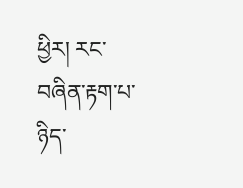ཕྱིར། རང་བཞིན་རྟག་པ་ཉིད་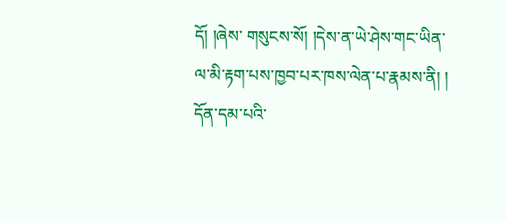དོ། །ཞེས་ གསུངས་སོ། །དེས་ན་ཡེ་ཤེས་གང་ཡིན་ལ་མི་རྟག་པས་ཁྱབ་པར་ཁས་ལེན་པ་རྣམས་ནི། ། དོན་དམ་པའི་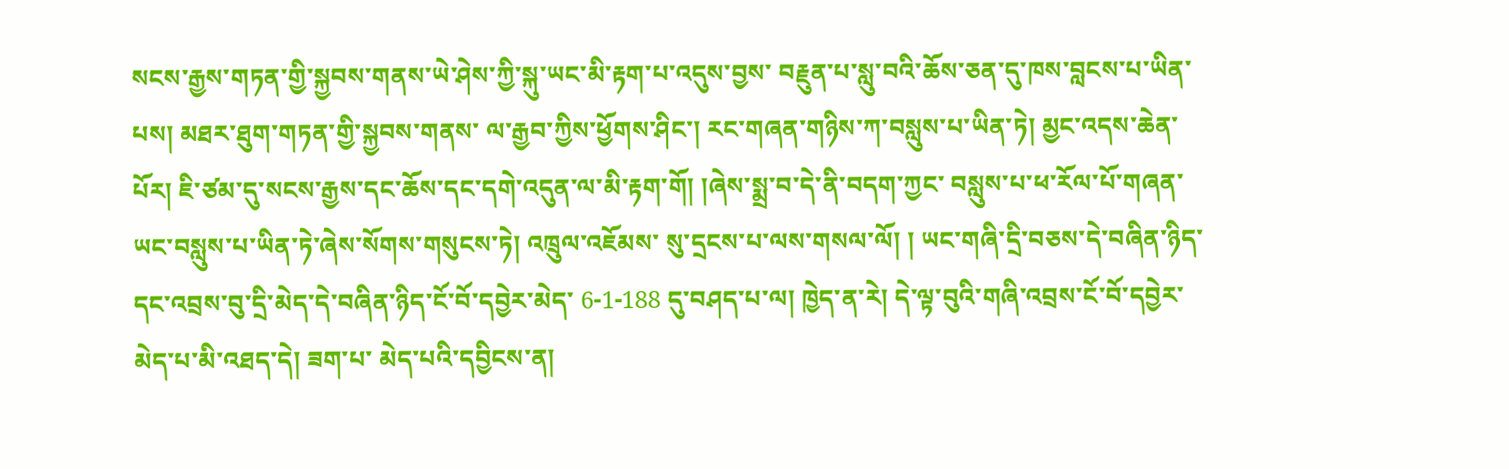སངས་རྒྱས་གཏན་གྱི་སྐྱབས་གནས་ཡེ་ཤེས་ཀྱི་སྐུ་ཡང་མི་རྟག་པ་འདུས་བྱས་ བརྗུན་པ་སླུ་བའི་ཆོས་ཅན་དུ་ཁས་བླངས་པ་ཡིན་པས། མཐར་ཐུག་གཏན་གྱི་སྐྱབས་གནས་ ལ་རྒྱབ་ཀྱིས་ཕྱོགས་ཤིང་། རང་གཞན་གཉིས་ཀ་བསླུས་པ་ཡིན་ཏེ། མྱང་འདས་ཆེན་པོར། ཇི་ཙམ་དུ་སངས་རྒྱས་དང་ཆོས་དང་དགེ་འདུན་ལ་མི་རྟག་གོ། །ཞེས་སྨྲ་བ་དེ་ནི་བདག་ཀྱང་ བསླུས་པ་ཕ་རོལ་པོ་གཞན་ཡང་བསླུས་པ་ཡིན་ཏེ་ཞེས་སོགས་གསུངས་ཏེ། འཁྲུལ་འཇོམས་ སུ་དྲངས་པ་ལས་གསལ་ལོ། ། ཡང་གཞི་དྲི་བཅས་དེ་བཞིན་ཉིད་དང་འབྲས་བུ་དྲི་མེད་དེ་བཞིན་ཉིད་ངོ་བོ་དབྱེར་མེད་ 6-1-188 དུ་བཤད་པ་ལ། ཁྱེད་ན་རེ། དེ་ལྟ་བུའི་གཞི་འབྲས་ངོ་བོ་དབྱེར་མེད་པ་མི་འཐད་དེ། ཟག་པ་ མེད་པའི་དབྱིངས་ན།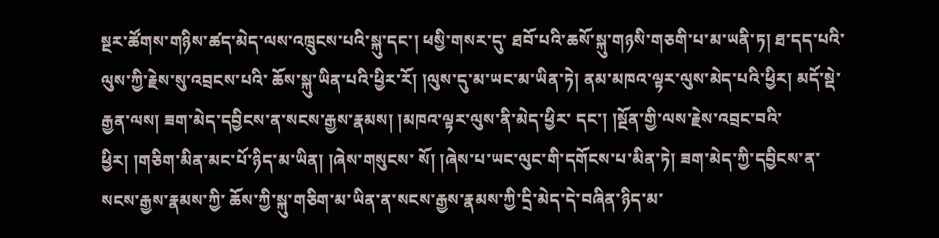སྔར་ཚོགས་གཉིས་ཚད་མེད་ལས་འཁྲུངས་པའི་སྐུ་དང་། ཕསྱི་གསར་དུ་ ཐབོ་པའི་ཆསོ་སྐུ་གཉསི་གཅགི་པ་མ་ཡནི་ཏ། ཐ་དད་པའི་ལུས་ཀྱི་རྗེས་སུ་འབྲངས་པའི་ ཆོས་སྐུ་ཡིན་པའི་ཕྱིར་རོ། །ལུས་དུ་མ་ཡང་མ་ཡིན་ཏེ། ནམ་མཁའ་ལྟར་ལུས་མེད་པའི་ཕྱིར། མདོ་སྡེ་རྒྱན་ལས། ཟག་མེད་དབྱིངས་ན་སངས་རྒྱས་རྣམས། །མཁའ་ལྟར་ལུས་ནི་མེད་ཕྱིར་ དང་། །སྔོན་གྱི་ལས་རྗེས་འབྲང་བའི་ཕྱིར། །གཅིག་མིན་མང་པོ་ཉིད་མ་ཡིན། །ཞེས་གསུངས་ སོ། །ཞེས་པ་ཡང་ལུང་གི་དགོངས་པ་མིན་ཏེ། ཟག་མེད་ཀྱི་དབྱིངས་ན་སངས་རྒྱས་རྣམས་ཀྱི་ ཆོས་ཀྱི་སྐུ་གཅིག་མ་ཡིན་ན་སངས་རྒྱས་རྣམས་ཀྱི་དྲི་མེད་དེ་བཞིན་ཉིད་མ་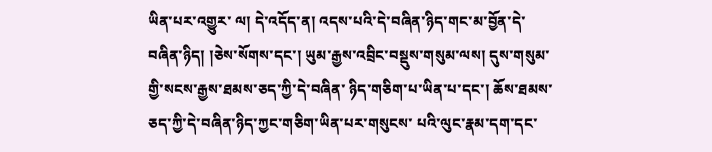ཡིན་པར་འགྱུར་ ལ། དེ་འདོད་ན། འདས་པའི་དེ་བཞིན་ཉིད་གང་མ་བྱོན་དེ་བཞིན་ཉིད། །ཅེས་སོགས་དང་། ཡུམ་རྒྱས་འབྲིང་བསྡུས་གསུམ་ལས། དུས་གསུམ་གྱི་སངས་རྒྱས་ཐམས་ཅད་ཀྱི་དེ་བཞིན་ ཉིད་གཅིག་པ་ཡིན་པ་དང་། ཆོས་ཐམས་ཅད་ཀྱི་དེ་བཞིན་ཉིད་ཀྱང་གཅིག་ཡིན་པར་གསུངས་ པའི་ལུང་རྣམ་དག་དང་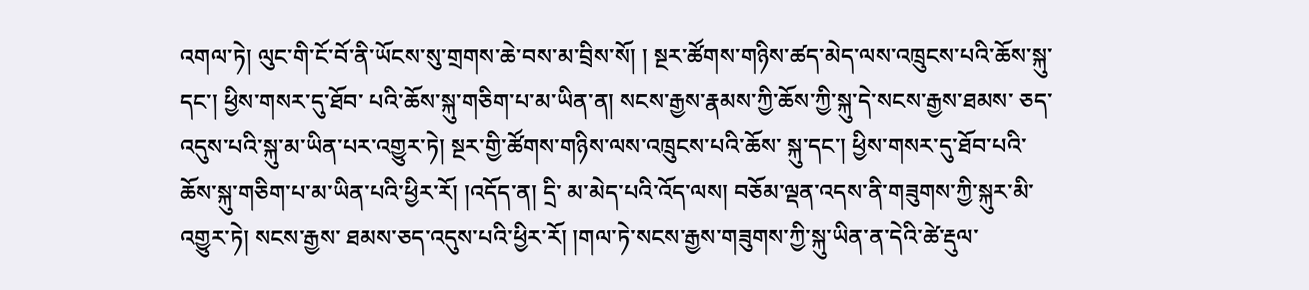འགལ་ཏེ། ལུང་གི་ངོ་བོ་ནི་ཡོངས་སུ་གྲགས་ཆེ་བས་མ་བྲིས་སོ། ། སྔར་ཚོགས་གཉིས་ཚད་མེད་ལས་འཁྲུངས་པའི་ཆོས་སྐུ་དང་། ཕྱིས་གསར་དུ་ཐོབ་ པའི་ཆོས་སྐུ་གཅིག་པ་མ་ཡིན་ན། སངས་རྒྱས་རྣམས་ཀྱི་ཆོས་ཀྱི་སྐུ་དེ་སངས་རྒྱས་ཐམས་ ཅད་འདུས་པའི་སྐུ་མ་ཡིན་པར་འགྱུར་ཏེ། སྔར་གྱི་ཚོགས་གཉིས་ལས་འཁྲུངས་པའི་ཆོས་ སྐུ་དང་། ཕྱིས་གསར་དུ་ཐོབ་པའི་ཆོས་སྐུ་གཅིག་པ་མ་ཡིན་པའི་ཕྱིར་རོ། །འདོད་ན། དྲི་ མ་མེད་པའི་འོད་ལས། བཅོམ་ལྡན་འདས་ནི་གཟུགས་ཀྱི་སྐུར་མི་འགྱུར་ཏེ། སངས་རྒྱས་ ཐམས་ཅད་འདུས་པའི་ཕྱིར་རོ། །གལ་ཏེ་སངས་རྒྱས་གཟུགས་ཀྱི་སྐུ་ཡིན་ན་དེའི་ཚེ་རྡུལ་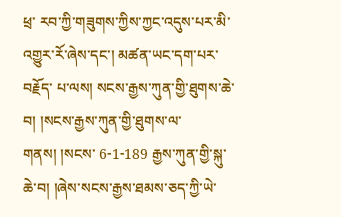ཕྲ་ རབ་ཀྱི་གཟུགས་ཀྱིས་ཀྱང་འདུས་པར་མི་འགྱུར་རོ་ཞེས་དང་། མཚན་ཡང་དག་པར་བརྗོད་ པ་ལས། སངས་རྒྱས་ཀུན་གྱི་ཐུགས་ཆེ་བ། །སངས་རྒྱས་ཀུན་གྱི་ཐུགས་ལ་གནས། །སངས་ 6-1-189 རྒྱས་ཀུན་གྱི་སྐུ་ཆེ་བ། །ཞེས་སངས་རྒྱས་ཐམས་ཅད་ཀྱི་ཡེ་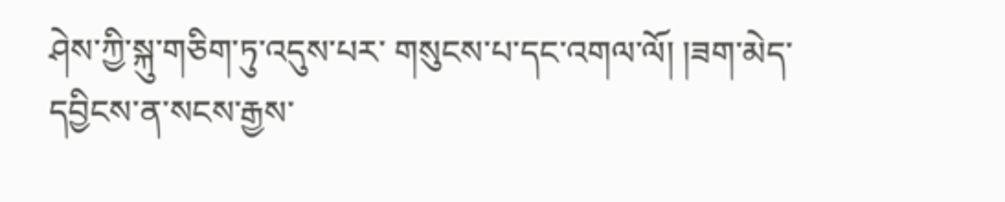ཤེས་ཀྱི་སྐུ་གཅིག་ཏུ་འདུས་པར་ གསུངས་པ་དང་འགལ་ལོ། །ཟག་མེད་དབྱིངས་ན་སངས་རྒྱས་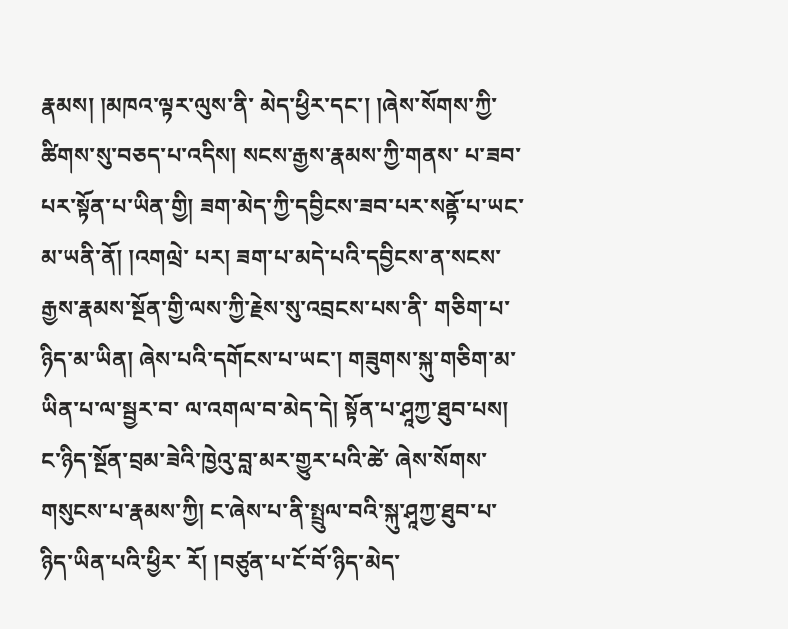རྣམས། །མཁའ་ལྟར་ལུས་ནི་ མེད་ཕྱིར་དང་། །ཞེས་སོགས་ཀྱི་ཚིགས་སུ་བཅད་པ་འདིས། སངས་རྒྱས་རྣམས་ཀྱི་གནས་ པ་ཟབ་པར་སྟོན་པ་ཡིན་གྱི། ཟག་མེད་ཀྱི་དབྱིངས་ཟབ་པར་སནྟོ་པ་ཡང་མ་ཡནི་ནོ། །འགལྲེ་ པར། ཟག་པ་མདེ་པའི་དབྱིངས་ན་སངས་རྒྱས་རྣམས་སྔོན་གྱི་ལས་ཀྱི་རྗེས་སུ་འབྲངས་པས་ནི་ གཅིག་པ་ཉིད་མ་ཡིན། ཞེས་པའི་དགོངས་པ་ཡང་། གཟུགས་སྐུ་གཅིག་མ་ཡིན་པ་ལ་སྦྱར་བ་ ལ་འགལ་བ་མེད་དེ། སྟོན་པ་ཤཱཀྱ་ཐུབ་པས། ང་ཉིད་སྔོན་བྲམ་ཟེའི་ཁྱེའུ་བླ་མར་གྱུར་པའི་ཚེ་ ཞེས་སོགས་གསུངས་པ་རྣམས་ཀྱི། ང་ཞེས་པ་ནི་སྤྲུལ་བའི་སྐུ་ཤཱཀྱ་ཐུབ་པ་ཉིད་ཡིན་པའི་ཕྱིར་ རོ། །བཙུན་པ་ངོ་བོ་ཉིད་མེད་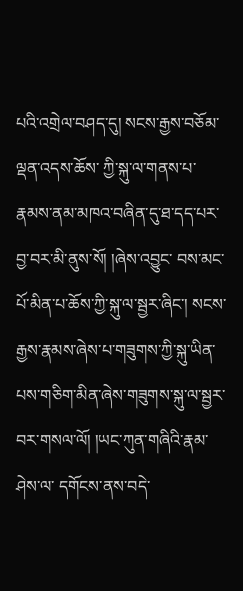པའི་འགྲེལ་བཤད་དུ། སངས་རྒྱས་བཅོམ་ལྡན་འདས་ཆོས་ ཀྱི་སྐུ་ལ་གནས་པ་རྣམས་ནམ་མཁའ་བཞིན་དུ་ཐ་དད་པར་བྱ་བར་མི་ནུས་སོ། །ཞེས་འབྱུང་ བས་མང་པོ་མིན་པ་ཆོས་ཀྱི་སྐུ་ལ་སྦྱར་ཞིང་། སངས་རྒྱས་རྣམས་ཞེས་པ་གཟུགས་ཀྱི་སྐུ་ཡིན་ པས་གཅིག་མིན་ཞེས་གཟུགས་སྐུ་ལ་སྦྱར་བར་གསལ་ལོ། །ཡང་ཀུན་གཞིའི་རྣམ་ཤེས་ལ་ དགོངས་ནས་བདེ་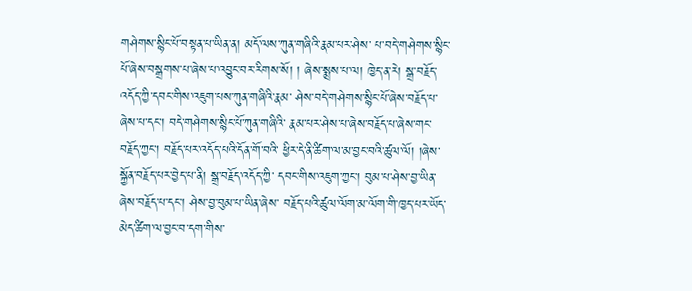གཤེགས་སྙིང་པོ་བསྟན་པ་ཡིན་ན། མདོ་ལས་ཀུན་གཞིའི་རྣམ་པར་ཤེས་ པ་བདེ་གཤེགས་སྙིང་པོ་ཞེས་བསྒྲགས་པ་ཞེས་པ་འབྱུང་བར་རིགས་སོ། ། ཞེས་སྨྲས་པ་ལ། ཁྱེད་ན་རེ། སྒྲ་བརྗོད་འདོད་ཀྱི་དབང་གིས་འཇུག་པས་ཀུན་གཞིའི་རྣམ་ ཤེས་བདེ་གཤེགས་སྙིང་པོ་ཞེས་བརྗོད་པ་ཞེས་པ་དང་། བདེ་གཤེགས་སྙིང་པོ་ཀུན་གཞིའི་ རྣམ་པར་ཤེས་པ་ཞེས་བརྗོད་པ་ཞེས་གང་བརྗོད་ཀྱང་། བརྗོད་པར་འདོད་པའི་དོན་གོ་བའི་ ཕྱིར་དེ་ནི་ཚིག་ལ་མ་བྱང་བའི་ཚུལ་ལོ། །ཞེས་སྐྱོན་བརྗོད་པར་བྱེད་པ་ནི། སྒྲ་བརྗོད་འདོད་ཀྱི་ དབང་གིས་འཇུག་ཀྱང་། བུམ་པ་ཤེས་བྱ་ཡིན་ཞེས་བརྗོད་པ་དང་། ཤེས་བྱ་བུམ་པ་ཡིན་ཞེས་ བརྗོད་པའི་ཚུལ་ལོག་མ་ལོག་གི་ཁྱད་པར་ཡོད་མེད་ཚིག་ལ་བྱང་བ་དག་གིས་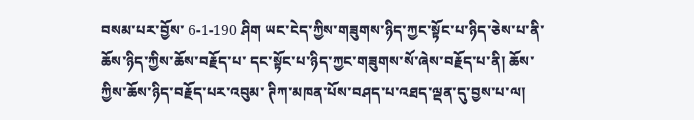བསམ་པར་བྱོས་ 6-1-190 ཤིག ཡང་ངེད་ཀྱིས་གཟུགས་ཉིད་ཀྱང་སྟོང་པ་ཉིད་ཅེས་པ་ནི་ཆོས་ཉིད་ཀྱིས་ཆོས་བརྗོད་པ་ དང་སྟོང་པ་ཉིད་ཀྱང་གཟུགས་སོ་ཞེས་བརྗོད་པ་ནི། ཆོས་ཀྱིས་ཆོས་ཉིད་བརྗོད་པར་འབུམ་ ཊིཀ་མཁན་པོས་བཤད་པ་འཐད་ལྡན་དུ་བྱས་པ་ལ།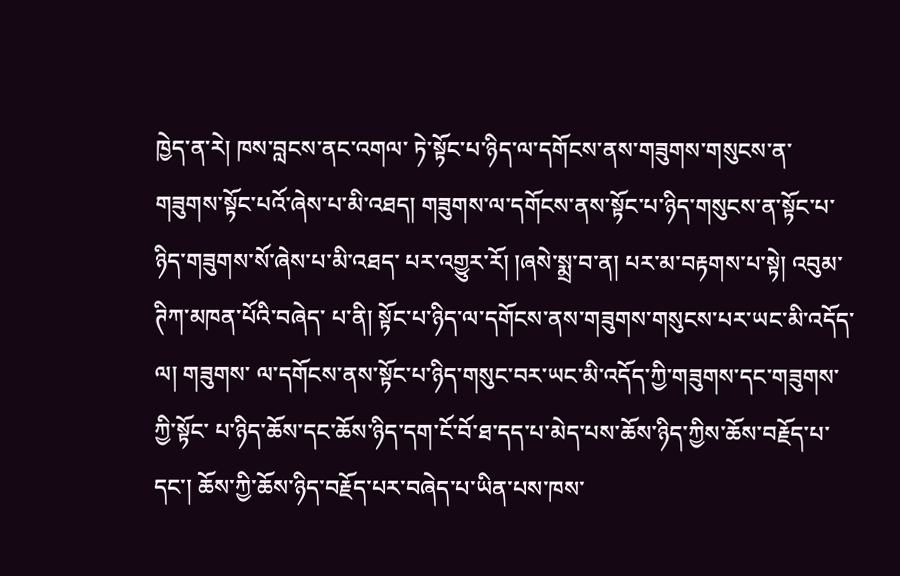ཁྱེད་ན་རེ། ཁས་བླངས་ནང་འགལ་ ཏེ་སྟོང་པ་ཉིད་ལ་དགོངས་ནས་གཟུགས་གསུངས་ན་གཟུགས་སྟོང་པའོ་ཞེས་པ་མི་འཐད། གཟུགས་ལ་དགོངས་ནས་སྟོང་པ་ཉིད་གསུངས་ན་སྟོང་པ་ཉིད་གཟུགས་སོ་ཞེས་པ་མི་འཐད་ པར་འགྱུར་རོ། །ཞསེ་སྨྲ་བ་ན། པར་མ་བརྟགས་པ་སྟེ། འབུམ་ཊིཀ་མཁན་པོའི་བཞེད་ པ་ནི། སྟོང་པ་ཉིད་ལ་དགོངས་ནས་གཟུགས་གསུངས་པར་ཡང་མི་འདོད་ལ། གཟུགས་ ལ་དགོངས་ནས་སྟོང་པ་ཉིད་གསུང་བར་ཡང་མི་འདོད་ཀྱི་གཟུགས་དང་གཟུགས་ཀྱི་སྟོང་ པ་ཉིད་ཆོས་དང་ཆོས་ཉིད་དག་ངོ་བོ་ཐ་དད་པ་མེད་པས་ཆོས་ཉིད་ཀྱིས་ཆོས་བརྗོད་པ་དང་། ཆོས་ཀྱི་ཆོས་ཉིད་བརྗོད་པར་བཞེད་པ་ཡིན་པས་ཁས་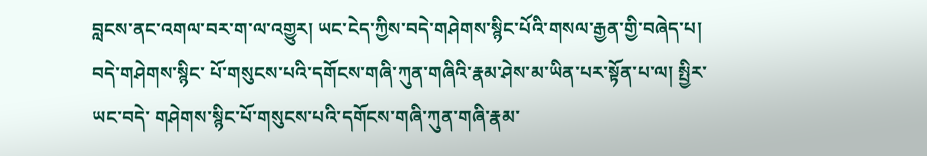བླངས་ནང་འགལ་བར་ག་ལ་འགྱུར། ཡང་ངེད་ཀྱིས་བདེ་གཤེགས་སྙིང་པོའི་གསལ་རྒྱན་གྱི་བཞེད་པ། བདེ་གཤེགས་སྙིང་ པོ་གསུངས་པའི་དགོངས་གཞི་ཀུན་གཞིའི་རྣམ་ཤེས་མ་ཡིན་པར་སྟོན་པ་ལ། སྤྱིར་ཡང་བདེ་ གཤེགས་སྙིང་པོ་གསུངས་པའི་དགོངས་གཞི་ཀུན་གཞི་རྣམ་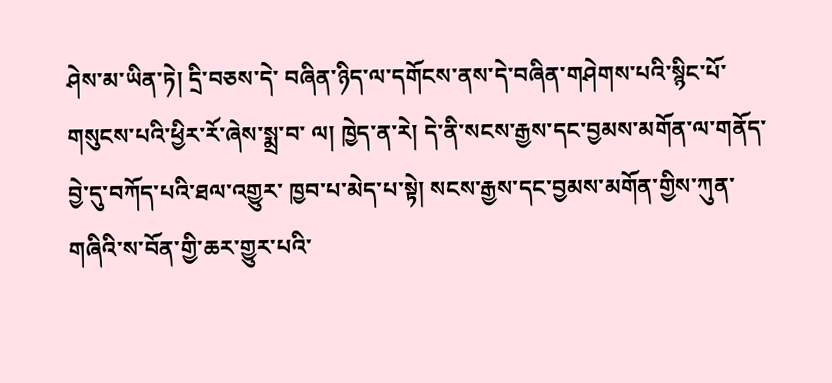ཤེས་མ་ཡིན་ཏེ། དྲི་བཅས་དེ་ བཞིན་ཉིད་ལ་དགོངས་ནས་དེ་བཞིན་གཤེགས་པའི་སྙིང་པོ་གསུངས་པའི་ཕྱིར་རོ་ཞེས་སྨྲ་བ་ ལ། ཁྱེད་ན་རེ། དེ་ནི་སངས་རྒྱས་དང་བྱམས་མགོན་ལ་གནོད་བྱེ་དུ་བཀོད་པའི་ཐལ་འགྱུར་ ཁྱབ་པ་མེད་པ་སྟེ། སངས་རྒྱས་དང་བྱམས་མགོན་གྱིས་ཀུན་གཞིའི་ས་བོན་གྱི་ཆར་གྱུར་པའི་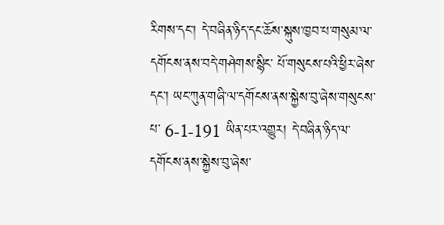རིགས་དང་། དེ་བཞིན་ཉིད་དང་ཆོས་སྐུས་ཁྱབ་པ་གསུམ་ལ་དགོངས་ནས་བདེ་གཤེགས་སྙིང་ པོ་གསུངས་པའི་ཕྱིར་ཞེས་དང་། ཡང་ཀུན་གཞི་ལ་དགོངས་ནས་སྐྱེས་བུ་ཞེས་གསུངས་པ་ 6-1-191 ཡིན་པར་འགྱུར། དེ་བཞིན་ཉིད་ལ་དགོངས་ནས་སྐྱེས་བུ་ཞེས་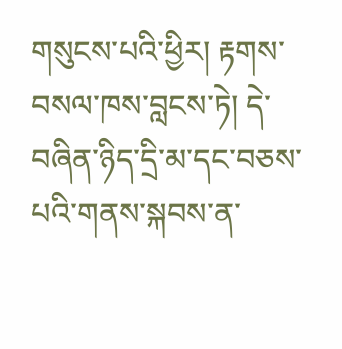གསུངས་པའི་ཕྱིར། རྟགས་ བསལ་ཁས་བླངས་ཏེ། དེ་བཞིན་ཉིད་དྲི་མ་དང་བཅས་པའི་གནས་སྐབས་ན་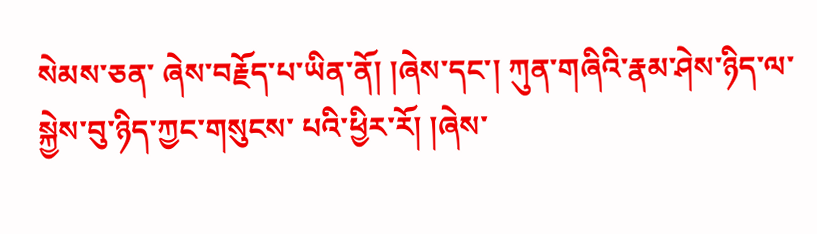སེམས་ཅན་ ཞེས་བརྗོད་པ་ཡིན་ནོ། །ཞེས་དང་། ཀུན་གཞིའི་རྣམ་ཤེས་ཉིད་ལ་སྐྱེས་བུ་ཉིད་ཀྱང་གསུངས་ པའི་ཕྱིར་རོ། །ཞེས་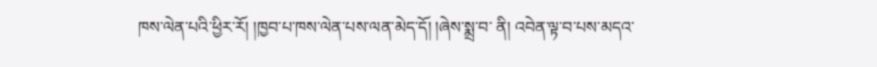ཁས་ལེན་པའི་ཕྱིར་རོ། །ཁྱབ་པ་ཁས་ལེན་པས་ལན་མེད་དོ། །ཞེས་སྨྲ་བ་ ནི། འབེན་ལྟ་བ་པས་མདའ་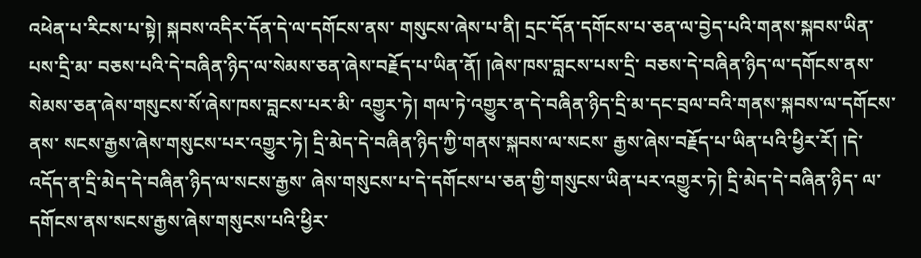འཕེན་པ་རིངས་པ་སྟེ། སྐབས་འདིར་དོན་དེ་ལ་དགོངས་ནས་ གསུངས་ཞེས་པ་ནི། དྲང་དོན་དགོངས་པ་ཅན་ལ་བྱེད་པའི་གནས་སྐབས་ཡིན་པས་དྲི་མ་ བཅས་པའི་དེ་བཞིན་ཉིད་ལ་སེམས་ཅན་ཞེས་བརྗོད་པ་ཡིན་ནོ། །ཞེས་ཁས་བླངས་པས་དྲི་ བཅས་དེ་བཞིན་ཉིད་ལ་དགོངས་ནས་སེམས་ཅན་ཞེས་གསུངས་སོ་ཞེས་ཁས་བླངས་པར་མི་ འགྱུར་ཏེ། གལ་ཏེ་འགྱུར་ན་དེ་བཞིན་ཉིད་དྲི་མ་དང་བྲལ་བའི་གནས་སྐབས་ལ་དགོངས་ནས་ སངས་རྒྱས་ཞེས་གསུངས་པར་འགྱུར་ཏེ། དྲི་མེད་དེ་བཞིན་ཉིད་ཀྱི་གནས་སྐབས་ལ་སངས་ རྒྱས་ཞེས་བརྗོད་པ་ཡིན་པའི་ཕྱིར་རོ། །དེ་འདོད་ན་དྲི་མེད་དེ་བཞིན་ཉིད་ལ་སངས་རྒྱས་ ཞེས་གསུངས་པ་དེ་དགོངས་པ་ཅན་གྱི་གསུངས་ཡིན་པར་འགྱུར་ཏེ། དྲི་མེད་དེ་བཞིན་ཉིད་ ལ་དགོངས་ནས་སངས་རྒྱས་ཞེས་གསུངས་པའི་ཕྱིར་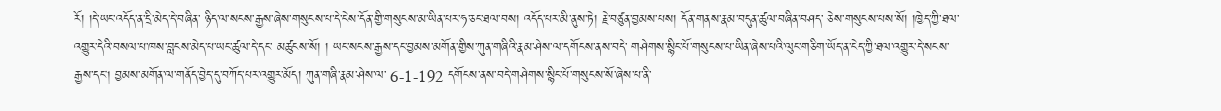རོ། །དེ་ཡང་འདོད་ན་དྲི་མེད་དེ་བཞིན་ ཉིད་ལ་སངས་རྒྱས་ཞེས་གསུངས་པ་དེ་ངེས་དོན་གྱི་གསུངས་མ་ཡིན་པར་ཧ་ཅང་ཐལ་བས། འདོད་པར་མི་ནུས་ཏེ། རྗེ་བཙུན་བྱམས་པས། དོན་གནས་རྣམ་བདུན་ཚུལ་བཞིན་བཤད་ ཅེས་གསུངས་པས་སོ། །ཁྱེད་ཀྱི་ཐལ་འགྱུར་དེའི་བསལ་པ་ཁས་བླངས་མེད་པ་ཡང་ཚུལ་དེ་དང་ མཚུངས་སོ། ། ཡང་སངས་རྒྱས་དང་བྱམས་མགོན་གྱིས་ཀུན་གཞིའི་རྣམ་ཤེས་ལ་དགོངས་ནས་བདེ་ གཤེགས་སྙིང་པོ་གསུངས་པ་ཡིན་ཞེས་པའི་ལུང་གཅིག་ཡོད་ན་ངེད་ཀྱི་ཐལ་འགྱུར་དེ་སངས་ རྒྱས་དང། བྱམས་མགོན་ལ་གནོད་བྱེད་དུ་བཀོད་པར་འགྱུར་མོད། ཀུན་གཞི་རྣམ་ཤེས་ལ་ 6-1-192 དགོངས་ནས་བདེ་གཤེགས་སྙིང་པོ་གསུངས་སོ་ཞེས་པ་ནི་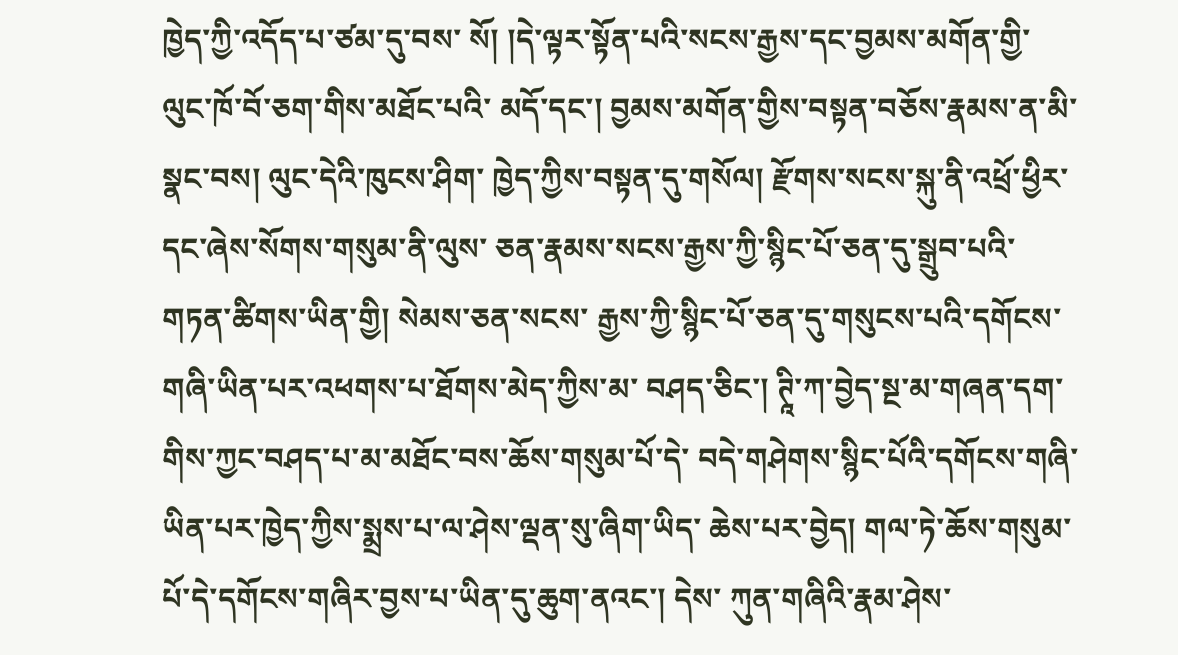ཁྱེད་ཀྱི་འདོད་པ་ཙམ་དུ་བས་ སོ། །དེ་ལྟར་སྟོན་པའི་སངས་རྒྱས་དང་བྱམས་མགོན་གྱི་ལུང་ཁོ་བོ་ཅག་གིས་མཐོང་པའི་ མདོ་དང་། བྱམས་མགོན་གྱིས་བསྟན་བཅོས་རྣམས་ན་མི་སྣང་བས། ལུང་དེའི་ཁུངས་ཤིག་ ཁྱེད་ཀྱིས་བསྟན་དུ་གསོལ། རྫོགས་སངས་སྐུ་ནི་འཕྲོ་ཕྱིར་དང་ཞེས་སོགས་གསུམ་ནི་ལུས་ ཅན་རྣམས་སངས་རྒྱས་ཀྱི་སྙིང་པོ་ཅན་དུ་སྒྲུབ་པའི་གཏན་ཚིགས་ཡིན་གྱི། སེམས་ཅན་སངས་ རྒྱས་ཀྱི་སྙིང་པོ་ཅན་དུ་གསུངས་པའི་དགོངས་གཞི་ཡིན་པར་འཕགས་པ་ཐོགས་མེད་ཀྱིས་མ་ བཤད་ཅིང་། ཊཱི་ཀ་བྱེད་སྔ་མ་གཞན་དག་གིས་ཀྱང་བཤད་པ་མ་མཐོང་བས་ཆོས་གསུམ་པོ་དེ་ བདེ་གཤེགས་སྙིང་པོའི་དགོངས་གཞི་ཡིན་པར་ཁྱེད་ཀྱིས་སྨྲས་པ་ལ་ཤེས་ལྡན་སུ་ཞིག་ཡིད་ ཆེས་པར་བྱེད། གལ་ཏེ་ཆོས་གསུམ་པོ་དེ་དགོངས་གཞིར་བྱས་པ་ཡིན་དུ་ཆུག་ནའང་། དེས་ ཀུན་གཞིའི་རྣམ་ཤེས་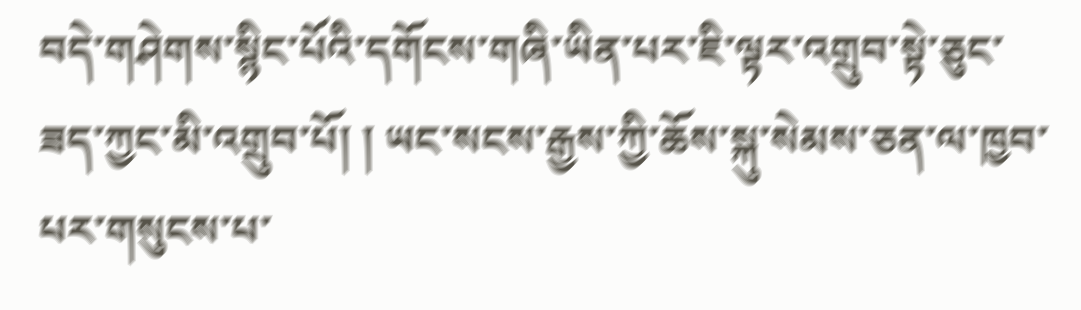བདེ་གཤེགས་སྙིང་པོའི་དགོངས་གཞི་ཡིན་པར་ཇི་ལྟར་འགྲུབ་སྟེ་ཅུང་ ཟད་ཀྱང་མི་འགྲུབ་པོ། ། ཡང་སངས་རྒྱས་ཀྱི་ཆོས་སྐུ་སེམས་ཅན་ལ་ཁྱབ་པར་གསུངས་པ་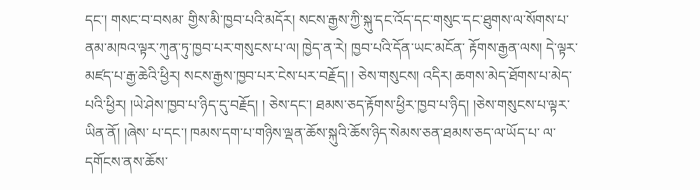དང་། གསང་བ་བསམ་ གྱིས་མི་ཁྱབ་པའི་མདོར། སངས་རྒྱས་ཀྱི་སྐུ་དང་འོད་དང་གསུང་དང་ཐུགས་ལ་སོགས་པ་ ནམ་མཁའ་ལྟར་ཀུན་ཏུ་ཁྱབ་པར་གསུངས་པ་ལ། ཁྱེད་ན་རེ། ཁྱབ་པའི་དོན་ཡང་མངོན་ རྟོགས་རྒྱན་ལས། དེ་ལྟར་མཛད་པ་རྒྱ་ཆེའི་ཕྱིར། སངས་རྒྱས་ཁྱབ་པར་ངེས་པར་བརྗོད། ། ཅེས་གསུངས། འདིར། ཆགས་མེད་ཐོགས་པ་མེད་པའི་ཕྱིར། །ཡེ་ཤེས་ཁྱབ་པ་ཉིད་དུ་བརྗོད། ། ཅེས་དང་། ཐམས་ཅད་རྟོགས་ཕྱིར་ཁྱབ་པ་ཉིད། །ཅེས་གསུངས་པ་ལྟར་ཡིན་ནོ། །ཞེས་ པ་དང་། ཁམས་དག་པ་གཉིས་ལྡན་ཆོས་སྐུའི་ཆོས་ཉིད་སེམས་ཅན་ཐམས་ཅད་ལ་ཡོད་པ་ ལ་དགོངས་ནས་ཆོས་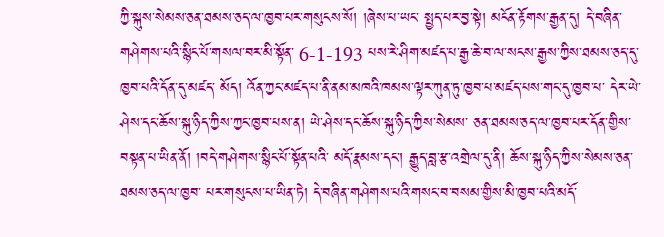ཀྱི་སྐུས་སེམས་ཅན་ཐམས་ཅད་ལ་ཁྱབ་པར་གསུངས་སོ། །ཞེས་པ་ཡང་ སྤྱད་པར་བྱ་སྟེ། མངོན་རྟོགས་རྒྱན་དུ། དེ་བཞིན་གཤེགས་པའི་སྙིང་པོ་གསལ་བར་མི་སྟོན་ 6-1-193 པས་རེ་ཤིག་མཛད་པ་རྒྱ་ཆེ་བ་ལ་སངས་རྒྱས་ཀྱིས་ཐམས་ཅད་དུ་ཁྱབ་པའི་དོན་དུ་མཛད་ མོད། འོན་ཀྱང་མཛད་པ་ནི་ནམ་མཁའི་ཁམས་ལྟར་ཀུན་ཏུ་ཁྱབ་པ་མཛད་པས་གང་དུ་ཁྱབ་པ་ དེར་ཡེ་ཤེས་དང་ཆོས་སྐུ་ཉིད་ཀྱིས་ཀྱང་ཁྱབ་པས་ན། ཡེ་ཤེས་དང་ཆོས་སྐུ་ཉིད་ཀྱིས་སེམས་ ཅན་ཐམས་ཅད་ལ་ཁྱབ་པར་དོན་གྱིས་བསྟན་པ་ཡིན་ནོ། །བདེ་གཤེགས་སྙིང་པོ་སྟོན་པའི་ མདོ་རྣམས་དང་། རྒྱུད་བླ་རྩ་འགྲེལ་དུ་ནི། ཆོས་སྐུ་ཉིད་ཀྱིས་སེམས་ཅན་ཐམས་ཅད་ལ་ཁྱབ་ པར་གསུངས་པ་ཡིན་ཏེ། དེ་བཞིན་གཤེགས་པའི་གསང་བ་བསམ་གྱིས་མི་ཁྱབ་པའི་མདོ་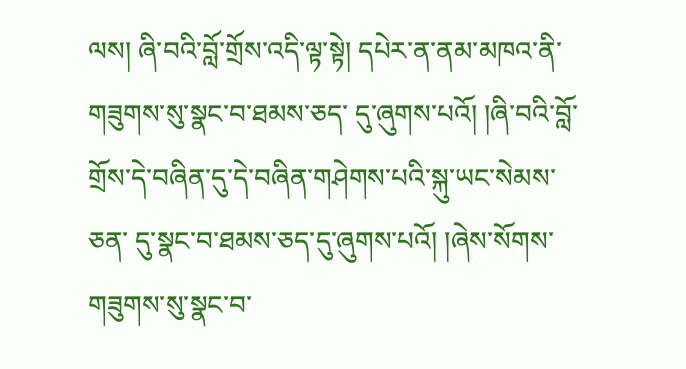ལས། ཞི་བའི་བློ་གྲོས་འདི་ལྟ་སྟེ། དཔེར་ན་ནམ་མཁའ་ནི་གཟུགས་སུ་སྣང་བ་ཐམས་ཅད་ དུ་ཞུགས་པའོ། །ཞི་བའི་བློ་གྲོས་དེ་བཞིན་དུ་དེ་བཞིན་གཤེགས་པའི་སྐུ་ཡང་སེམས་ཅན་ དུ་སྣང་བ་ཐམས་ཅད་དུ་ཞུགས་པའོ། །ཞེས་སོགས་གཟུགས་སུ་སྣང་བ་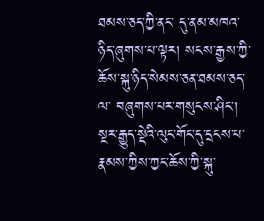ཐམས་ཅད་ཀྱི་ནང་ དུ་ནམ་མཁའ་ཉིད་ཞུགས་པ་ལྟར། སངས་རྒྱས་ཀྱི་ཆོས་སྐུ་ཉིད་སེམས་ཅན་ཐམས་ཅད་ལ་ བཞུགས་པར་གསུངས་ཤིང་། སྔར་རྒྱུད་སྡེའི་ལུང་གོང་དུ་དྲངས་པ་རྣམས་ཀྱིས་ཀྱང་ཆོས་ཀྱི་སྐུ་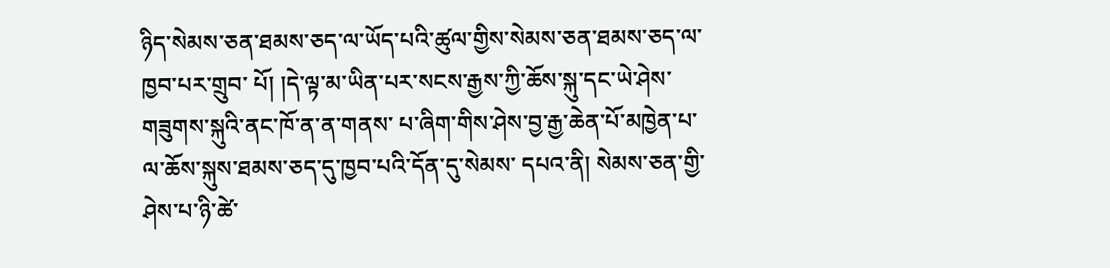ཉིད་སེམས་ཅན་ཐམས་ཅད་ལ་ཡོད་པའི་ཚུལ་གྱིས་སེམས་ཅན་ཐམས་ཅད་ལ་ཁྱབ་པར་གྲུབ་ པོ། །དེ་ལྟ་མ་ཡིན་པར་སངས་རྒྱས་ཀྱི་ཆོས་སྐུ་དང་ཡེ་ཤེས་གཟུགས་སྐུའི་ནང་ཁོ་ན་ན་གནས་ པ་ཞིག་གིས་ཤེས་བྱ་རྒྱ་ཆེན་པོ་མཁྱེན་པ་ལ་ཆོས་སྐུས་ཐམས་ཅད་དུ་ཁྱབ་པའི་དོན་དུ་སེམས་ དཔའ་ནི། སེམས་ཅན་གྱི་ཤེས་པ་ཉི་ཚེ་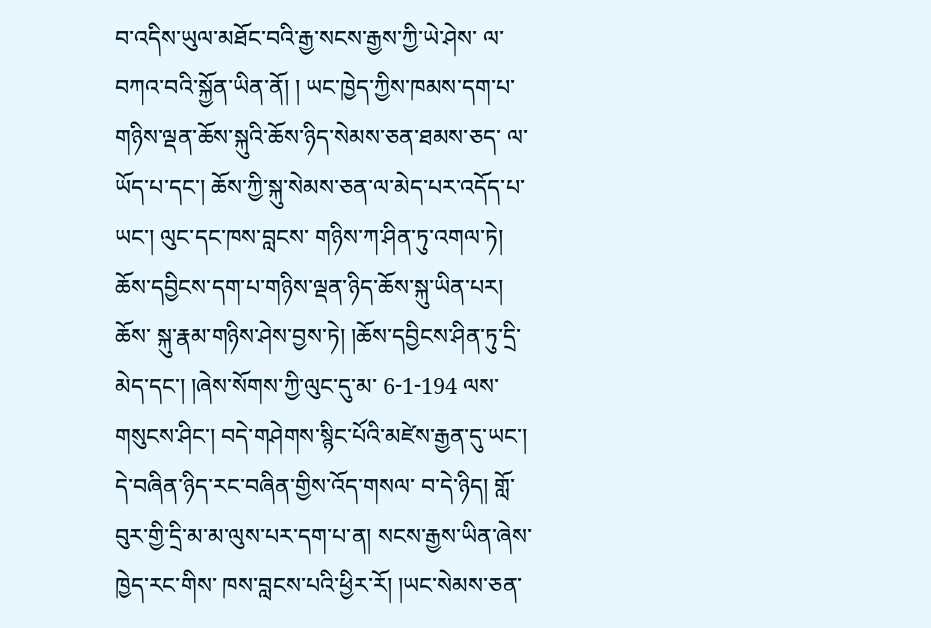བ་འདིས་ཡུལ་མཐོང་བའི་རྒྱ་སངས་རྒྱས་ཀྱི་ཡེ་ཤེས་ ལ་བཀའ་བའི་སྐྱོན་ཡིན་ནོ། ། ཡང་ཁྱེད་ཀྱིས་ཁམས་དག་པ་གཉིས་ལྡན་ཆོས་སྐུའི་ཆོས་ཉིད་སེམས་ཅན་ཐམས་ཅད་ ལ་ཡོད་པ་དང་། ཆོས་ཀྱི་སྐུ་སེམས་ཅན་ལ་མེད་པར་འདོད་པ་ཡང་། ལུང་དང་ཁས་བླངས་ གཉིས་ཀ་ཤིན་ཏུ་འགལ་ཏེ། ཆོས་དབྱིངས་དག་པ་གཉིས་ལྡན་ཉིད་ཆོས་སྐུ་ཡིན་པར། ཆོས་ སྐུ་རྣམ་གཉིས་ཤེས་བྱས་ཏེ། །ཆོས་དབྱིངས་ཤིན་ཏུ་དྲི་མེད་དང་། །ཞེས་སོགས་ཀྱི་ལུང་དུ་མ་ 6-1-194 ལས་གསུངས་ཤིང་། བདེ་གཤེགས་སྙིང་པོའི་མཛེས་རྒྱན་དུ་ཡང་། དེ་བཞིན་ཉིད་རང་བཞིན་གྱིས་འོད་གསལ་ བ་དེ་ཉིད། གློ་བུར་གྱི་དྲི་མ་མ་ལུས་པར་དག་པ་ན། སངས་རྒྱས་ཡིན་ཞེས་ཁྱེད་རང་གིས་ ཁས་བླངས་པའི་ཕྱིར་རོ། །ཡང་སེམས་ཅན་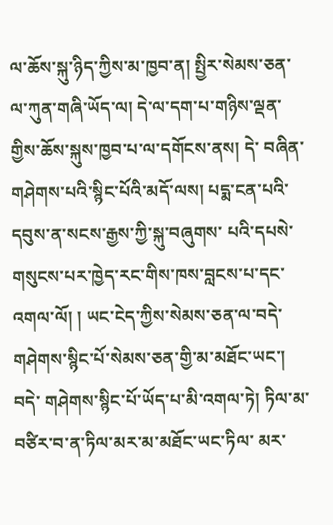ལ་ཆོས་སྐུ་ཉིད་ཀྱིས་མ་ཁྱབ་ན། སྤྱིར་སེམས་ཅན་ ལ་ཀུན་གཞི་ཡོད་ལ། དེ་ལ་དག་པ་གཉིས་ལྡན་གྱིས་ཆོས་སྐུས་ཁྱབ་པ་ལ་དགོངས་ནས། དེ་ བཞིན་གཤེགས་པའི་སྙིང་པོའི་མདོ་ལས། པདྨ་ངན་པའི་དབུས་ན་སངས་རྒྱས་ཀྱི་སྐུ་བཞུགས་ པའི་དཔསེ་གསུངས་པར་ཁྱེད་རང་གིས་ཁས་བླངས་པ་དང་འགལ་ལོ། ། ཡང་ངེད་ཀྱིས་སེམས་ཅན་ལ་བདེ་གཤེགས་སྙིང་པོ་སེམས་ཅན་གྱི་མ་མཐོང་ཡང་། བདེ་ གཤེགས་སྙིང་པོ་ཡོད་པ་མི་འགལ་ཏེ། ཏིལ་མ་བཙིར་བ་ན་ཏིལ་མར་མ་མཐོང་ཡང་ཏིལ་ མར་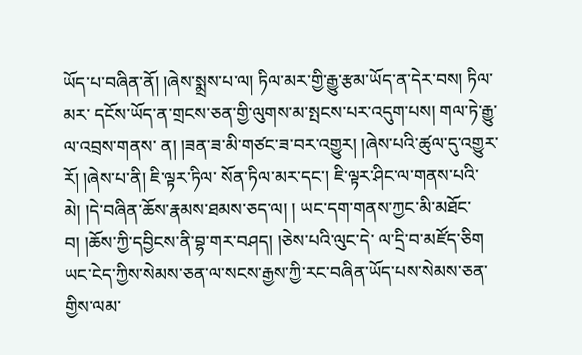ཡོད་པ་བཞིན་ནོ། །ཞེས་སྨྲས་པ་ལ། ཏིལ་མར་གྱི་རྒྱུ་རྩམ་ཡོད་ན་དེར་བས། ཏིལ་མར་ དངོས་ཡོད་ན་གྲངས་ཅན་གྱི་ལུགས་མ་སྤངས་པར་འདུག་པས། གལ་ཏེ་རྒྱུ་ལ་འབྲས་གནས་ ན། །ཟན་ཟ་མི་གཙང་ཟ་བར་འགྱུར། །ཞེས་པའི་ཚུལ་དུ་འགྱུར་རོ། །ཞེས་པ་ནི། ཇི་ལྟར་ཏིལ་ སོན་ཏིལ་མར་དང་། ཇི་ལྟར་ཤིང་ལ་གནས་པའི་མེ། །དེ་བཞིན་ཆོས་རྣམས་ཐམས་ཅད་ལ། ། ཡང་དག་གནས་ཀྱང་མི་མཐོང་བ། །ཆོས་ཀྱི་དབྱིངས་ནི་བྷ་གར་བཤད། །ཅེས་པའི་ལུང་དེ་ ལ་དྲི་བ་མཛོད་ཅིག ཡང་ངེད་ཀྱིས་སེམས་ཅན་ལ་སངས་རྒྱས་ཀྱི་རང་བཞིན་ཡོད་པས་སེམས་ཅན་གྱིས་ལམ་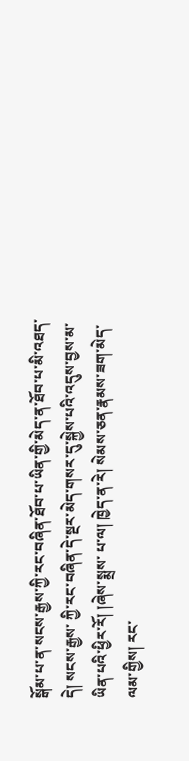སྒོམ་པ་ན་སངས་རྒྱས་ཀྱི་རང་བཞིན་ཐོབ་པ་ཡིན་གྱི་མེད་ན་ཐོབ་པ་མི་འཐད་དེ། སངས་རྒྱས་ ཀྱི་རང་བཞིན་དེ་སྔར་མེད་གསར་དུ་སྐྱེས་པའི་འདུས་བྱས་མ་ཡིན་པའི་ཕྱིར་རོ། །ཞེས་སྨྲས་ པ་ལ། ཁྱེད་ན་རེ། སེམས་ཅན་རྣམས་ཟག་མེད་ལམ་གྱིས། རང་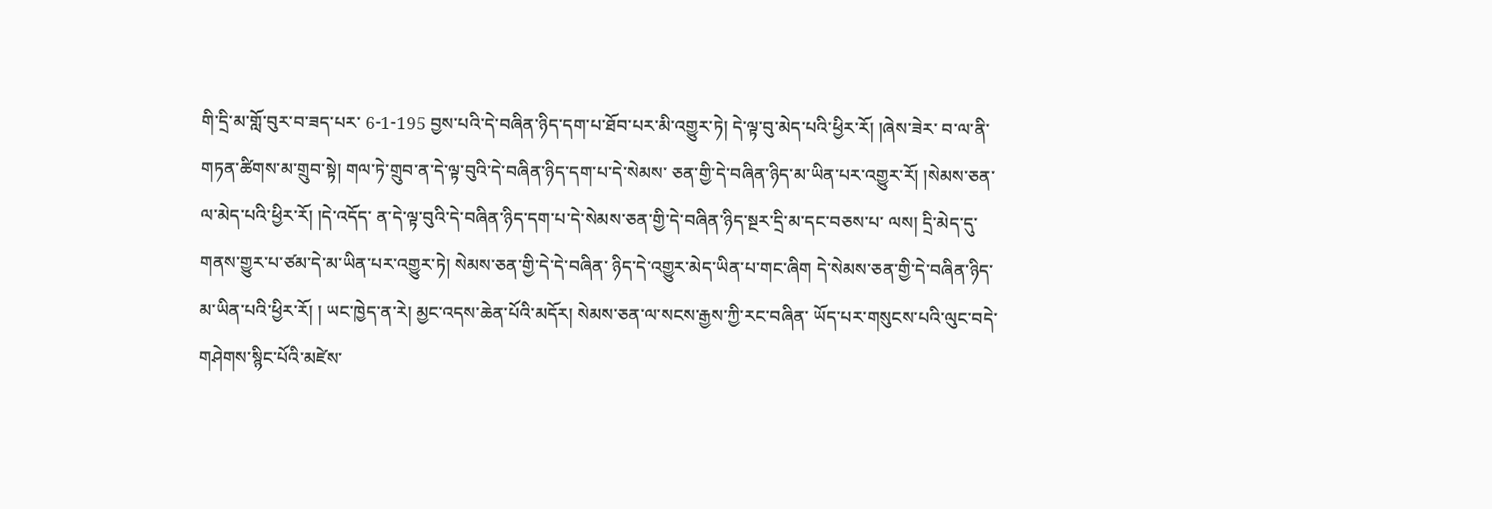གི་དྲི་མ་གློ་བུར་བ་ཟད་པར་ 6-1-195 བྱས་པའི་དེ་བཞིན་ཉིད་དག་པ་ཐོབ་པར་མི་འགྱུར་ཏེ། དེ་ལྟ་བུ་མེད་པའི་ཕྱིར་རོ། །ཞེས་ཟེར་ བ་ལ་ནི་གཏན་ཚིགས་མ་གྲུབ་སྟེ། གལ་ཏེ་གྲུབ་ན་དེ་ལྟ་བུའི་དེ་བཞིན་ཉིད་དག་པ་དེ་སེམས་ ཅན་གྱི་དེ་བཞིན་ཉིད་མ་ཡིན་པར་འགྱུར་རོ། །སེམས་ཅན་ལ་མེད་པའི་ཕྱིར་རོ། །དེ་འདོད་ ན་དེ་ལྟ་བུའི་དེ་བཞིན་ཉིད་དག་པ་དེ་སེམས་ཅན་གྱི་དེ་བཞིན་ཉིད་སྔར་དྲི་མ་དང་བཅས་པ་ ལས། དྲི་མེད་དུ་གནས་གྱུར་པ་ཙམ་དེ་མ་ཡིན་པར་འགྱུར་ཏེ། སེམས་ཅན་གྱི་དེ་དེ་བཞིན་ ཉིད་དེ་འགྱུར་མེད་ཡིན་པ་གང་ཞིག དེ་སེམས་ཅན་གྱི་དེ་བཞིན་ཉིད་མ་ཡིན་པའི་ཕྱིར་རོ། ། ཡང་ཁྱེད་ན་རེ། མྱང་འདས་ཆེན་པོའི་མདོར། སེམས་ཅན་ལ་སངས་རྒྱས་ཀྱི་རང་བཞིན་ ཡོད་པར་གསུངས་པའི་ལུང་བདེ་གཤེགས་སྙིང་པོའི་མཛེས་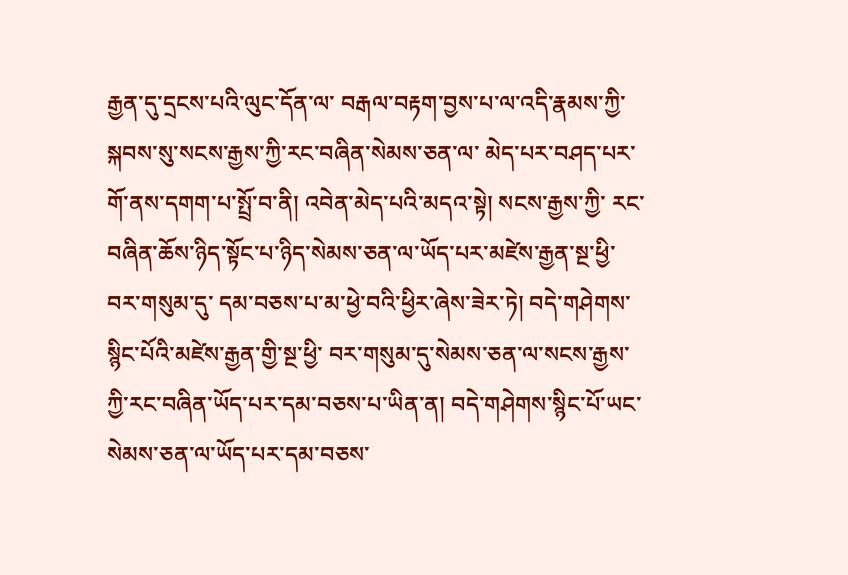རྒྱན་དུ་དྲངས་པའི་ལུང་དོན་ལ་ བརྒལ་བརྟག་བྱས་པ་ལ་འདི་རྣམས་ཀྱི་སྐབས་སུ་སངས་རྒྱས་ཀྱི་རང་བཞིན་སེམས་ཅན་ལ་ མེད་པར་བཤད་པར་གོ་ནས་དགག་པ་སྤྲོ་བ་ནི། འབེན་མེད་པའི་མདའ་སྟེ། སངས་རྒྱས་ཀྱི་ རང་བཞིན་ཆོས་ཉིད་སྟོང་པ་ཉིད་སེམས་ཅན་ལ་ཡོད་པར་མཛེས་རྒྱན་སྔ་ཕྱི་བར་གསུམ་དུ་ དམ་བཅས་པ་མ་ཕྱེ་བའི་ཕྱིར་ཞེས་ཟེར་ཏེ། བདེ་གཤེགས་སྙིང་པོའི་མཛེས་རྒྱན་གྱི་སྔ་ཕྱི་ བར་གསུམ་དུ་སེམས་ཅན་ལ་སངས་རྒྱས་ཀྱི་རང་བཞིན་ཡོད་པར་དམ་བཅས་པ་ཡིན་ན། བདེ་གཤེགས་སྙིང་པོ་ཡང་སེམས་ཅན་ལ་ཡོད་པར་དམ་བཅས་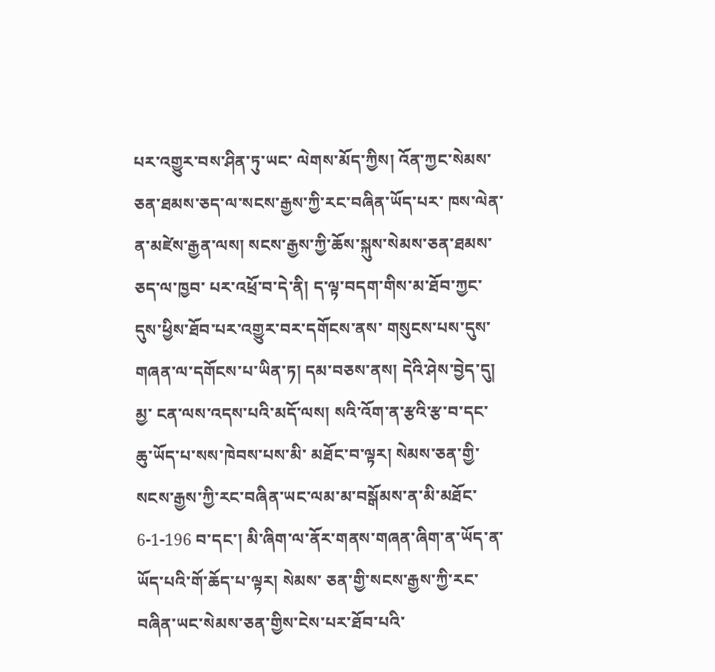པར་འགྱུར་བས་ཤིན་ཏུ་ཡང་ ལེགས་མོད་ཀྱིས། འོན་ཀྱང་སེམས་ཅན་ཐམས་ཅད་ལ་སངས་རྒྱས་ཀྱི་རང་བཞིན་ཡོད་པར་ ཁས་ལེན་ན་མཛེས་རྒྱན་ལས། སངས་རྒྱས་ཀྱི་ཆོས་སྐུས་སེམས་ཅན་ཐམས་ཅད་ལ་ཁྱབ་ པར་འཕྲོ་བ་དེ་ནི། ད་ལྟ་བདག་གིས་མ་ཐོབ་ཀྱང་དུས་ཕྱིས་ཐོབ་པར་འགྱུར་བར་དགོངས་ནས་ གསུངས་པས་དུས་གཞན་ལ་དགོངས་པ་ཡིན་ཏ། དམ་བཅས་ནས། དེའི་ཤེས་བྱེད་དུ། མྱ་ ངན་ལས་འདས་པའི་མདོ་ལས། སའི་འོག་ན་རྩའི་རྩ་བ་དང་ཆུ་ཡོད་པ་སས་ཁེབས་པས་མི་ མཐོང་བ་ལྟར། སེམས་ཅན་གྱི་སངས་རྒྱས་ཀྱི་རང་བཞིན་ཡང་ལམ་མ་བསྒོམས་ན་མི་མཐོང་ 6-1-196 བ་དང་། མི་ཞིག་ལ་ནོར་གནས་གཞན་ཞིག་ན་ཡོད་ན་ཡོད་པའི་གོ་ཆོད་པ་ལྟར། སེམས་ ཅན་གྱི་སངས་རྒྱས་ཀྱི་རང་བཞིན་ཡང་སེམས་ཅན་གྱིས་ངེས་པར་ཐོབ་པའི་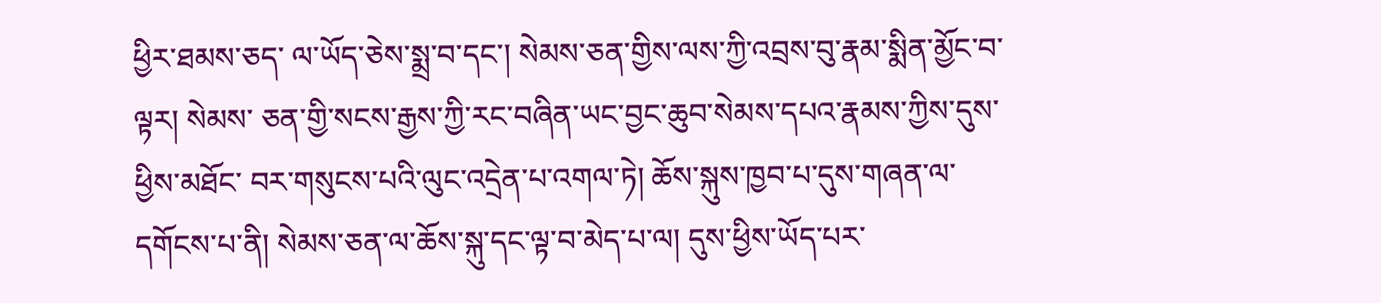ཕྱིར་ཐམས་ཅད་ ལ་ཡོད་ཅེས་སྨྲ་བ་དང་། སེམས་ཅན་གྱིས་ལས་ཀྱི་འབྲས་བུ་རྣམ་སྨིན་མྱོང་བ་ལྟར། སེམས་ ཅན་གྱི་སངས་རྒྱས་ཀྱི་རང་བཞིན་ཡང་བྱང་ཆུབ་སེམས་དཔའ་རྣམས་ཀྱིས་དུས་ཕྱིས་མཐོང་ བར་གསུངས་པའི་ལུང་འདྲེན་པ་འགལ་ཏེ། ཆོས་སྐུས་ཁྱབ་པ་དུས་གཞན་ལ་དགོངས་པ་ནི། སེམས་ཅན་ལ་ཆོས་སྐུ་དང་ལྟ་བ་མེད་པ་ལ། དུས་ཕྱིས་ཡོད་པར་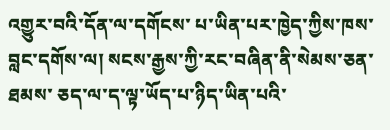འགྱུར་བའི་དོན་ལ་དགོངས་ པ་ཡིན་པར་ཁྱེད་ཀྱིས་ཁས་བླང་དགོས་ལ། སངས་རྒྱས་ཀྱི་རང་བཞིན་ནི་སེམས་ཅན་ཐམས་ ཅད་ལ་ད་ལྟ་ཡོད་པ་ཉིད་ཡིན་པའི་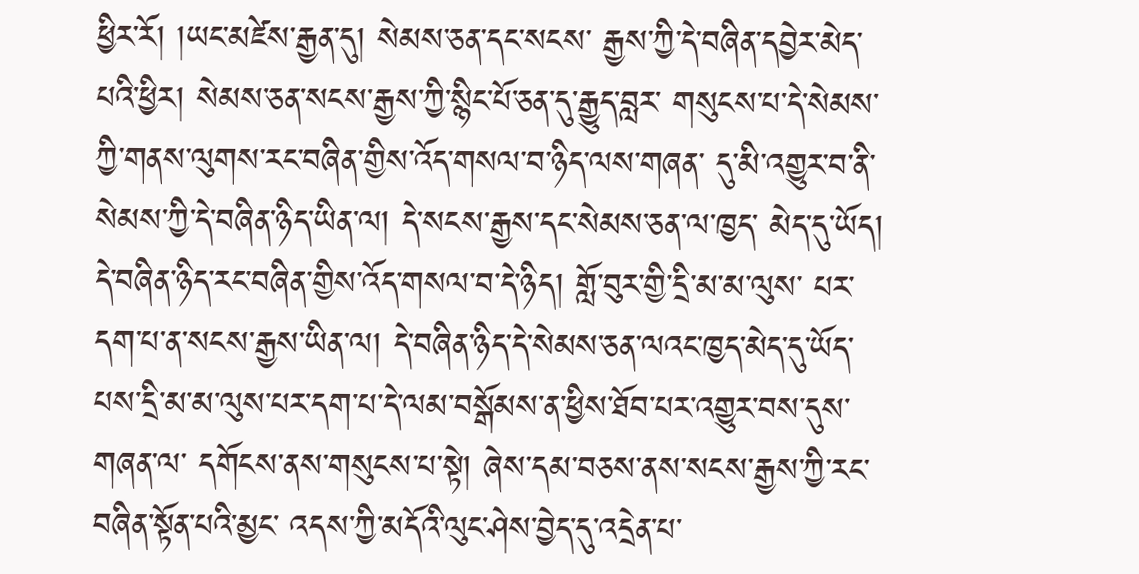ཕྱིར་རོ། །ཡང་མཛེས་རྒྱན་དུ། སེམས་ཅན་དང་སངས་ རྒྱས་ཀྱི་དེ་བཞིན་དབྱེར་མེད་པའི་ཕྱིར། སེམས་ཅན་སངས་རྒྱས་ཀྱི་སྙིང་པོ་ཅན་དུ་རྒྱུད་བླར་ གསུངས་པ་དེ་སེམས་ཀྱི་གནས་ལུགས་རང་བཞིན་གྱིས་འོད་གསལ་བ་ཉིད་ལས་གཞན་ དུ་མི་འགྱུར་བ་ནི་སེམས་ཀྱི་དེ་བཞིན་ཉིད་ཡིན་ལ། དེ་སངས་རྒྱས་དང་སེམས་ཅན་ལ་ཁྱད་ མེད་དུ་ཡོད། དེ་བཞིན་ཉིད་རང་བཞིན་གྱིས་འོད་གསལ་བ་དེ་ཉིད། གློ་བུར་གྱི་དྲི་མ་མ་ལུས་ པར་དག་པ་ན་སངས་རྒྱས་ཡིན་ལ། དེ་བཞིན་ཉིད་དེ་སེམས་ཅན་ལའང་ཁྱད་མེད་དུ་ཡོད་ པས་དྲི་མ་མ་ལུས་པར་དག་པ་དེ་ལམ་བསྒོམས་ན་ཕྱིས་ཐོབ་པར་འགྱུར་བས་དུས་གཞན་ལ་ དགོངས་ནས་གསུངས་པ་སྟེ། ཞེས་དམ་བཅས་ནས་སངས་རྒྱས་ཀྱི་རང་བཞིན་སྟོན་པའི་མྱང་ འདས་ཀྱི་མདོའི་ལུང་ཤེས་བྱེད་དུ་འདྲེན་པ་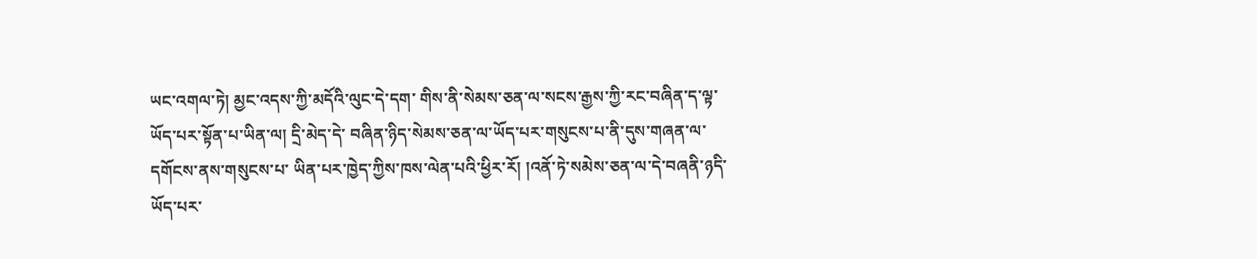ཡང་འགལ་ཏེ། མྱང་འདས་ཀྱི་མདོའི་ལུང་དེ་དག་ གིས་ནི་སེམས་ཅན་ལ་སངས་རྒྱས་ཀྱི་རང་བཞིན་ད་ལྟ་ཡོད་པར་སྟོན་པ་ཡིན་ལ། དྲི་མེད་དེ་ བཞིན་ཉིད་སེམས་ཅན་ལ་ཡོད་པར་གསུངས་པ་ནི་དུས་གཞན་ལ་དགོངས་ནས་གསུངས་པ་ ཡིན་པར་ཁྱེད་ཀྱིས་ཁས་ལེན་པའི་ཕྱིར་རོ། །འནོ་ཏེ་སམེས་ཅན་ལ་དེ་བཞནི་ཉདི་ཡོད་པར་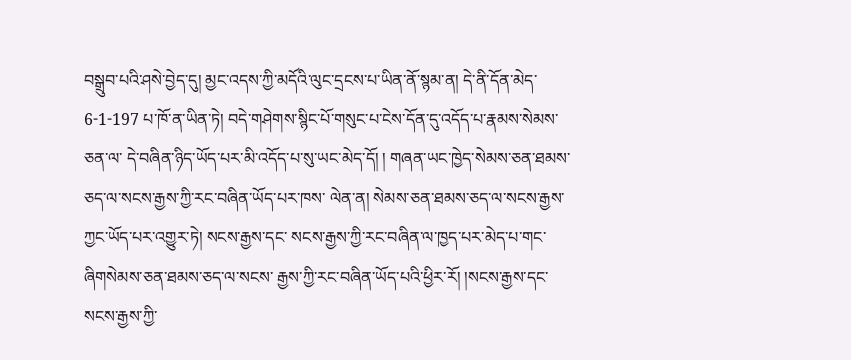བསྒྲུབ་པའི་ཤསེ་བྱེད་དུ། མྱང་འདས་ཀྱི་མདོའི་ལུང་དྲངས་པ་ཡིན་ནོ་སྙམ་ན། དེ་ནི་དོན་མེད་ 6-1-197 པ་ཁོ་ན་ཡིན་ཏེ། བདེ་གཤེགས་སྙིང་པོ་གསུང་པ་ངེས་དོན་དུ་འདོད་པ་རྣམས་སེམས་ཅན་ལ་ དེ་བཞིན་ཉིད་ཡོད་པར་མི་འདོད་པ་སུ་ཡང་མེད་དོ། ། གཞན་ཡང་ཁྱེད་སེམས་ཅན་ཐམས་ཅད་ལ་སངས་རྒྱས་ཀྱི་རང་བཞིན་ཡོད་པར་ཁས་ ལེན་ན། སེམས་ཅན་ཐམས་ཅད་ལ་སངས་རྒྱས་ཀྱང་ཡོད་པར་འགྱུར་ཏེ། སངས་རྒྱས་དང་ སངས་རྒྱས་ཀྱི་རང་བཞིན་ལ་ཁྱད་པར་མེད་པ་གང་ཞིགསེམས་ཅན་ཐམས་ཅད་ལ་སངས་ རྒྱས་ཀྱི་རང་བཞིན་ཡོད་པའི་ཕྱིར་རོ། །སངས་རྒྱས་དང་སངས་རྒྱས་ཀྱི་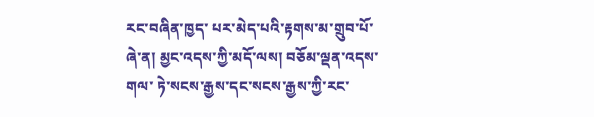རང་བཞིན་ཁྱད་ པར་མེད་པའི་རྟགས་མ་གྲུབ་པོ་ཞེ་ན། མྱང་འདས་ཀྱི་མདོ་ལས། བཅོམ་ལྡན་འདས་གལ་ ཏེ་སངས་རྒྱས་དང་སངས་རྒྱས་ཀྱི་རང་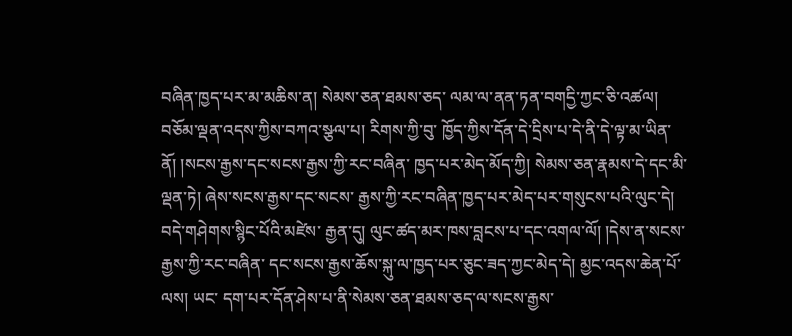བཞིན་ཁྱད་པར་མ་མཆིས་ན། སེམས་ཅན་ཐམས་ཅད་ ལམ་ལ་ནན་ཏན་བགདྱི་ཀྱང་ཅི་འཚལ། བཅོམ་ལྡན་འདས་ཀྱིས་བཀའ་སྩལ་པ། རིགས་ཀྱི་བུ་ ཁྱོད་ཀྱིས་དོན་དེ་དྲིས་པ་དེ་ནི་དེ་ལྟ་མ་ཡིན་ནོ། །སངས་རྒྱས་དང་སངས་རྒྱས་ཀྱི་རང་བཞིན་ ཁྱད་པར་མེད་མོད་ཀྱི། སེམས་ཅན་རྣམས་དེ་དང་མི་ལྡན་ཏེ། ཞེས་སངས་རྒྱས་དང་སངས་ རྒྱས་ཀྱི་རང་བཞིན་ཁྱད་པར་མེད་པར་གསུངས་པའི་ལུང་དེ། བདེ་གཤེགས་སྙིང་པོའི་མཛེས་ རྒྱན་དུ། ལུང་ཚད་མར་ཁས་བླངས་པ་དང་འགལ་ལོ། །དེས་ན་སངས་རྒྱས་ཀྱི་རང་བཞིན་ དང་སངས་རྒྱས་ཆོས་སྐུ་ལ་ཁྱད་པར་ཅུང་ཟད་ཀྱང་མེད་དེ། མྱང་འདས་ཆེན་པོ་ལས། ཡང་ དག་པར་དོན་ཤེས་པ་ནི་སེམས་ཅན་ཐམས་ཅད་ལ་སངས་རྒྱས་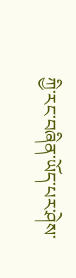ཀྱི་རང་བཞིན་ཡོད་པར་ཤེས་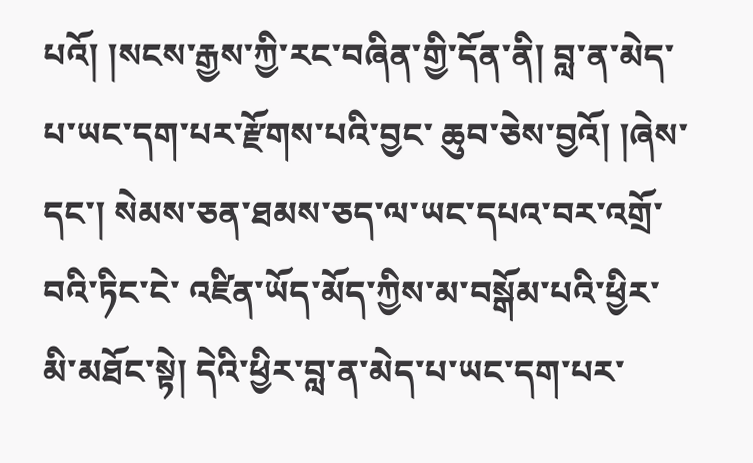པའོ། །སངས་རྒྱས་ཀྱི་རང་བཞིན་གྱི་དོན་ནི། བླ་ན་མེད་པ་ཡང་དག་པར་རྫོགས་པའི་བྱང་ ཆུབ་ཅེས་བྱའོ། །ཞེས་དང་། སེམས་ཅན་ཐམས་ཅད་ལ་ཡང་དཔའ་བར་འགྲོ་བའི་ཏིང་ངེ་ འཛིན་ཡོད་མོད་ཀྱིས་མ་བསྒོམ་པའི་ཕྱིར་མི་མཐོང་སྟེ། དེའི་ཕྱིར་བླ་ན་མེད་པ་ཡང་དག་པར་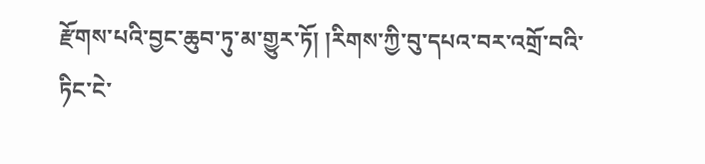རྫོགས་པའི་བྱང་ཆུབ་ཏུ་མ་གྱུར་ཏོ། །རིགས་ཀྱི་བུ་དཔའ་བར་འགྲོ་བའི་ཏིང་ངེ་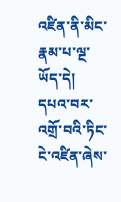འཛིན་ནི་མིང་ རྣམ་པ་ལྔ་ཡོད་དེ། དཔའ་བར་འགྲོ་བའི་ཏིང་ངེ་འཛིན་ཞེས་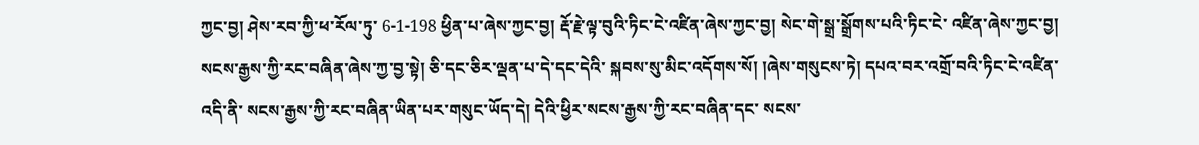ཀྱང་བྱ། ཤེས་རབ་ཀྱི་ཕ་རོལ་ཏུ་ 6-1-198 ཕྱིན་པ་ཞེས་ཀྱང་བྱ། རྡོ་རྗེ་ལྟ་བུའི་ཏིང་ངེ་འཛིན་ཞེས་ཀྱང་བྱ། སེང་གེ་སྒྲ་སྒྲོགས་པའི་ཏིང་ངེ་ འཛིན་ཞེས་ཀྱང་བྱ། སངས་རྒྱས་ཀྱི་རང་བཞིན་ཞེས་ཀྱ་བྱ་སྟེ། ཅི་དང་ཅིར་ལྡན་པ་དེ་དང་དེའི་ སྐབས་སུ་མིང་འདོགས་སོ། །ཞེས་གསུངས་ཏེ། དཔའ་བར་འགྲོ་བའི་ཏིང་ངེ་འཛིན་འདི་ནི་ སངས་རྒྱས་ཀྱི་རང་བཞིན་ཡིན་པར་གསུང་ཡོད་དེ། དེའི་ཕྱིར་སངས་རྒྱས་ཀྱི་རང་བཞིན་དང་ སངས་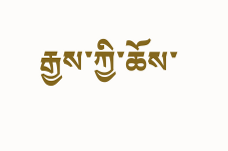རྒྱས་ཀྱི་ཆོས་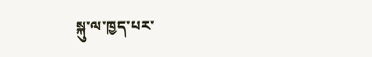སྐུ་ལ་ཁྱད་པར་